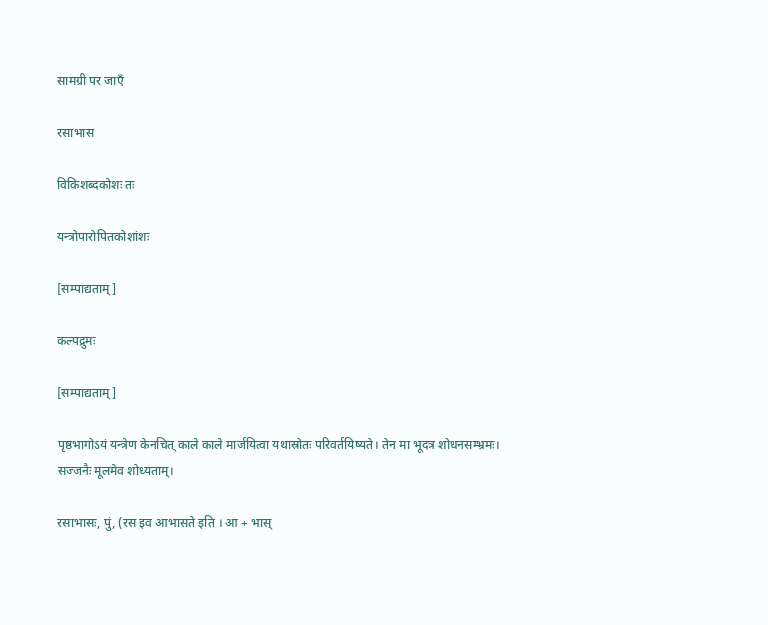सामग्री पर जाएँ

रसाभास

विकिशब्दकोशः तः

यन्त्रोपारोपितकोशांशः

[सम्पाद्यताम्]

कल्पद्रुमः

[सम्पाद्यताम्]

पृष्ठभागोऽयं यन्त्रेण केनचित् काले काले मार्जयित्वा यथास्रोतः परिवर्तयिष्यते। तेन मा भूदत्र शोधनसम्भ्रमः। सज्जनैः मूलमेव शोध्यताम्।

रसाभासः, पुं, (रस इव आभासते इति । आ + भास्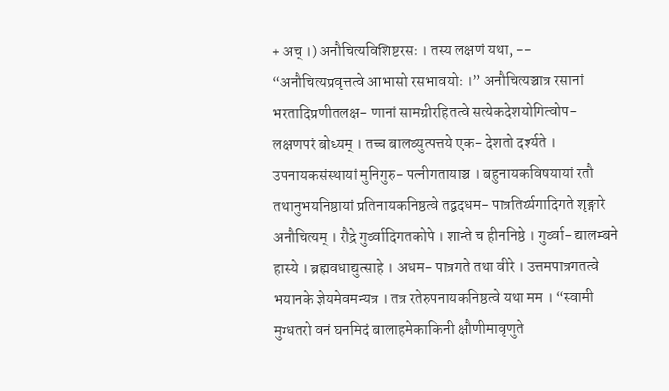+ अच् ।) अनौचित्यविशिष्टरसः । तस्य लक्षणं यथा, -- “अनौचित्यप्रवृत्तत्वे आभासो रसभावयोः ।” अनौचित्यञ्चात्र रसानां भरतादिप्रणीतलक्ष- णानां सामग्रीरहितत्वे सत्येकदेशयोगित्वोप- लक्षणपरं बोध्यम् । तच्च बालव्युत्पत्तये एक- देशतो दर्श्यते । उपनायकसंस्थायां मुनिगुरु- पत्नीगतायाञ्च । बहुनायकविषयायां रतौ तथानुभयनिष्ठायां प्रतिनायकनिष्ठत्वे तद्वदधम- पात्रतिर्य्यगादिगते शृङ्गारे अनौचित्यम् । रौद्रे गुर्व्वादिगतकोपे । शान्ते च हीननिष्ठे । गुर्व्वा- द्यालम्बने हास्ये । ब्रह्मवधाद्युत्साहे । अधम- पात्रगते तथा वीरे । उत्तमपात्रगतत्वे भयानके ज्ञेयमेवमन्यत्र । तत्र रतेरुपनायकनिष्ठत्वे यथा मम । “स्वामी मुग्धतरो वनं घनमिदं बालाहमेकाकिनी क्षौणीमावृणुते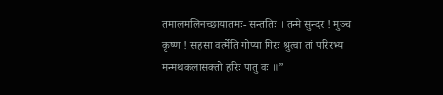तमालमलिनच्छायातमः- सन्ततिः । तन्मे सुन्दर ! मुञ्च कृष्ण ! सहसा वर्त्मेति गोप्या गिरः श्रुत्वा तां परिरभ्य मन्मथकलासक्तो हरिः पातु वः ॥”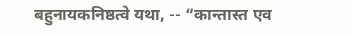बहुनायकनिष्ठत्वे यथा, -- “कान्तास्त एव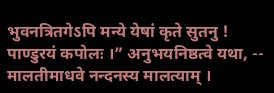भुवनत्रितगेऽपि मन्ये येषां कृते सुतनु ! पाण्डुरयं कपोलः ।” अनुभयनिष्ठत्वे यथा, -- मालतीमाधवे नन्दनस्य मालत्याम् ।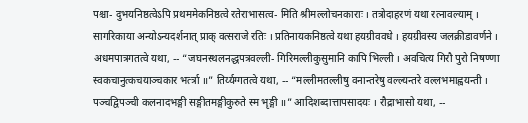पश्चा- दुभयनिष्ठत्वेऽपि प्रथममेकनिष्ठत्वे रतेराभासत्व- मिति श्रीमल्लोचनकाराः । तत्रोदाहरणं यथा रत्नावल्याम् । सागरिकाया अन्योऽन्यदर्शनात् प्राक् वत्सराजे रतिः । प्रतिनायकनिष्ठत्वे यथा हयग्रीववधे । हयग्रीवस्य जलक्रीडावर्णने । अधमपात्रगतत्वे यथा, -- “जघनस्थलनद्धपत्रवल्ली- गिरिमल्लीकुसुमानि कापि भिल्ली । अवचित्य गिरौ पुरो निषण्णा स्वकचानुत्कचयाञ्चकार भर्त्त्रा ॥” तिर्य्यग्गतत्वे यथा, -- “मल्लीमतल्लीषु वनान्तरेषु वल्ल्यन्तरे वल्लभमाह्वयन्ती । पञ्चद्विपञ्ची कलनादभङ्गी सङ्गीतमङ्गीकुरुते स्म भृङ्गी ॥” आदिशब्दात्तापसादयः । रौद्राभासो यथा, --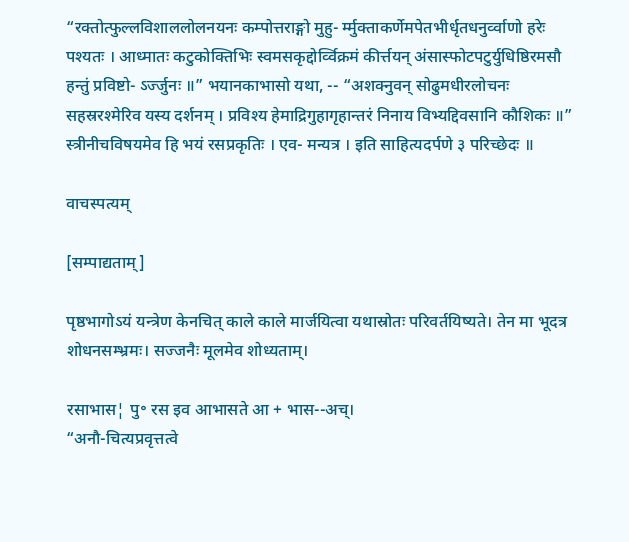“रक्तोत्फुल्लविशाललोलनयनः कम्पोत्तराङ्गो मुहु- र्म्मुक्ताकर्णेमपेतभीर्धृतधनुर्व्वाणो हरेः पश्यतः । आध्मातः कटुकोक्तिभिः स्वमसकृद्दोर्व्विक्रमं कीर्त्तयन् अंसास्फोटपटुर्युधिष्ठिरमसौ हन्तुं प्रविष्टो- ऽर्ज्जुनः ॥” भयानकाभासो यथा, -- “अशक्नुवन् सोढुमधीरलोचनः सहस्ररश्मेरिव यस्य दर्शनम् । प्रविश्य हेमाद्रिगुहागृहान्तरं निनाय विभ्यद्दिवसानि कौशिकः ॥” स्त्रीनीचविषयमेव हि भयं रसप्रकृतिः । एव- मन्यत्र । इति साहित्यदर्पणे ३ परिच्छेदः ॥

वाचस्पत्यम्

[सम्पाद्यताम्]

पृष्ठभागोऽयं यन्त्रेण केनचित् काले काले मार्जयित्वा यथास्रोतः परिवर्तयिष्यते। तेन मा भूदत्र शोधनसम्भ्रमः। सज्जनैः मूलमेव शोध्यताम्।

रसाभास¦ पु॰ रस इव आभासते आ + भास--अच्।
“अनौ-चित्यप्रवृत्तत्वे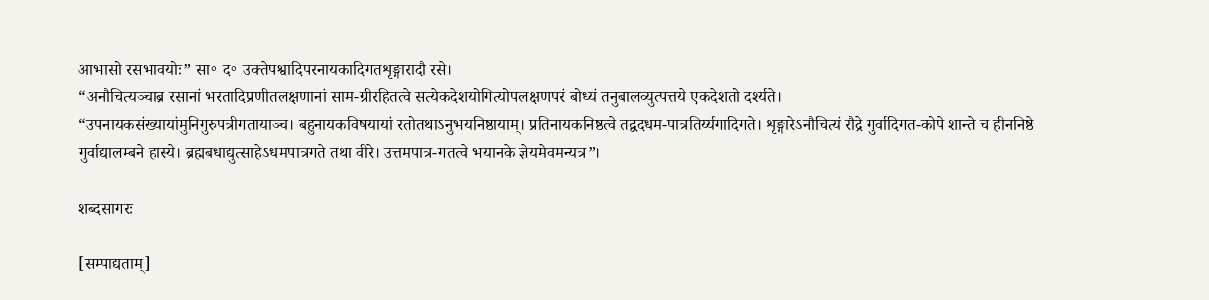आभासो रसभावयोः” सा॰ द॰ उक्तेपश्वादिपरनायकादिगतशृङ्गारादौ रसे।
“अनौचित्यञ्चाब्र रसानां भरतादिप्रणीतलक्षणानां साम-ग्रीरहितत्वे सत्येकदेशयोगित्योपलक्षणपरं बोध्यं तनुबालव्युत्पत्तये एकदेशतो दर्श्यते।
“उपनायकसंख्यायांमुनिगुरुपत्रीगतायाञ्च। बहुनायकविषयायां रतोतथाऽनुभयनिष्ठायाम्। प्रतिनायकनिष्ठत्वे तद्वदधम-पात्रतिर्य्यगादिगते। शृङ्गारेऽनौचित्यं रौद्रे गुर्वादिगत-कोपे शान्ते च हीननिष्ठे गुर्वाद्यालम्बने हास्ये। ब्रह्मबधाद्युत्साहेऽधमपात्रगते तथा वीरे। उत्तमपात्र-गतत्वे भयानके ज्ञेयमेवमन्यत्र”।

शब्दसागरः

[सम्पाद्यताम्]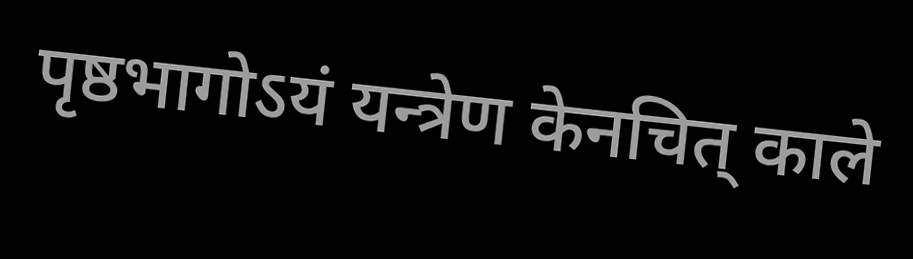पृष्ठभागोऽयं यन्त्रेण केनचित् काले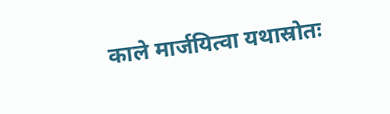काले मार्जयित्वा यथास्रोतः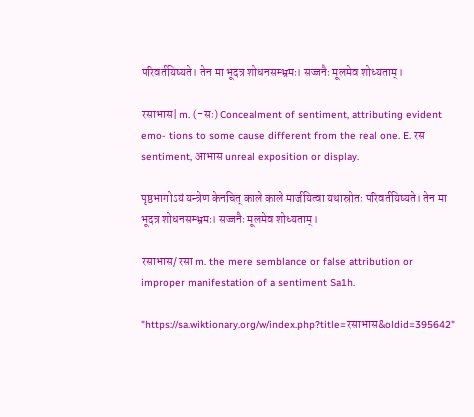परिवर्तयिष्यते। तेन मा भूदत्र शोधनसम्भ्रमः। सज्जनैः मूलमेव शोध्यताम्।

रसाभास¦ m. (-सः) Concealment of sentiment, attributing evident emo- tions to some cause different from the real one. E. रस sentiment, आभास unreal exposition or display.

पृष्ठभागोऽयं यन्त्रेण केनचित् काले काले मार्जयित्वा यथास्रोतः परिवर्तयिष्यते। तेन मा भूदत्र शोधनसम्भ्रमः। सज्जनैः मूलमेव शोध्यताम्।

रसाभास/ रसा m. the mere semblance or false attribution or improper manifestation of a sentiment Sa1h.

"https://sa.wiktionary.org/w/index.php?title=रसाभास&oldid=395642"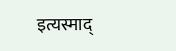इत्यस्माद्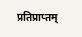प्रतिप्राप्तम्